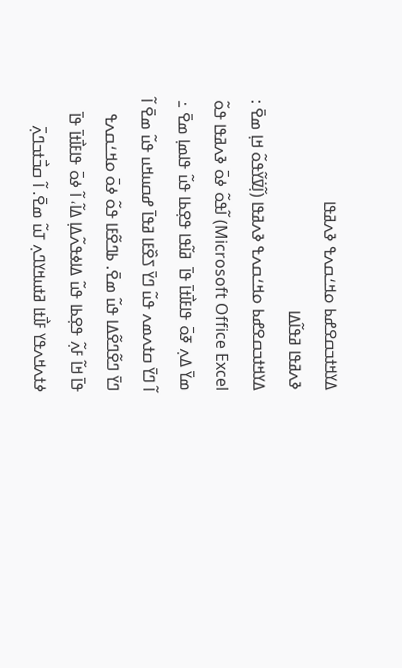ߡߌߞߙߏߛߐߝߕ ߋߞߑߛߍߟ ߢߍߥߟߊ
ߢߍߥߟߊ ߥߟߊ߬ߡߊ
ߡߌߞߙߏߛߐߝߕ ߋߞߑߛߍߟ ߢߍߥߟߊ (ߊ߲߬ߜ߭ߌ߬ߟߋ߬ ߞߊ߲ ߘߐ߫ : Microsoft Office Excel) ߊ߬ߟߋ߬ ߦߋ߫ ߢߍߥߟߊ ߟߋ߬ ߘߌ߫ ߡߍ߲ ߧߋ߫ ߟߊߓߊ߯ߙߊ߫ ߟߊ߫  ߥߊ߬ߟߊ ߟߐ߲ߕߊ ߟߎ߬ ߟߊߘߊ߲ ߘߐ߫ ߸ ߊ߬ ߣߌ߫ ߛߙߍߘߍ ߟߎ߬ ߣߌ߫ ߖߐ߰ߓߊ ߥߟߊ߫ ߝߛߎߞߎ ߟߎ߬ ߘߐ߫ ߊ߬ ߣߌ߫ ߣߐ߬ߣߐ߬ߡߊ ߟߎ߬ ߘߐ߫. ߕߣߐ߬ߓߊ ߟߋ߬ ߦߋ߫ ߋߞߑߛߍߟ ߟߊ߫ ߞߊ߬ ߓߍ߲߬ ߟߐ߲ߕߊ ߟߎ߬ ߡߊߦߟߍ߬ߡߊ߲ ߡߊ߬، ߊ߬ ߦߋ߫ ߟߊߓߊ߯ߙߊ߫ ߟߊ߫ ߦߙߍߞߍߟߌ ߓߊ߯ߙߊ ߥߙߎߞߌߣߍ߲ ߠߎ߬ ߘߐ߫. ߊ߬ ߛߏ߯ߙߏߣߍ߲߫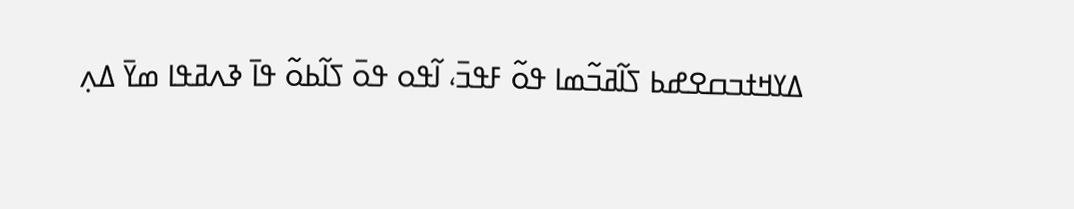ߡߌߞߙߏߛߐߝߕ ߖߊ߬ߥߏ߬ߘߊ ߟߋ߬ ߓߟߏ߫، ߊ߬ߟߋ ߟߋ߫ ߖߊ߬ߕߋ߬ ߟߊ߫ ߢߍߥߟߊ ߘߌ߫ ߡߍ߲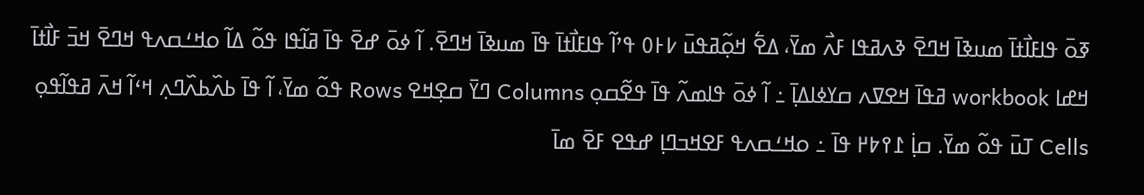ߧߋ߫ ߟߊߓߊ߯ߙߊ߫ ߘߎߢߊ߫ ߞߣߐ߫ ߢߍߥߟߊ ߓߍ߯ ߘߌ߫، ߡߐ߱ ߞߋ߲߬ߥߟߎ߫ ߇߅߀ ߟߴߊ߬ ߟߊߓߊ߯ߙߊ߫ ߟߊ߫ ߘߎߢߊ߫ ߞߣߐ߫. ߊ߬ ߦߋ߫ ߝߐ߫ ߟߊ߫ ߥߊ߬ߟߊ ߟߋ߬ ߡߊ߬ ߋߞߑߛߍߟ ߞߣߐ߫ ߞߏ߫ ߓߊ߯ߙߊ߫ ߞߝߊ workbook ߥߟߊ߫ ߞߐߜߍ ߛߌߦߊߡߊ߲߫ ߸ ߊ߬ ߦߋ߫ ߟߊߘߍ߬ ߟߊ߫ ߟߐ߬ߛߋ߲ Columns ߣߌ߫ ߛߐ߲ߞߐ Rows ߟߋ߬ ߘߌ߫، ߊ߬ ߟߊ߫ ߕߍ߰ߕߍ߰ߣߍ߲ ߞߵߊ߬ ߞߍ߫ ߥߟߊ߬ߟߋ߲ Cells ߠߎ߫ ߟߋ߬ ߘߌ߫. ߛߊ߲߭ ߁߉߈߂ ߟߊ߫ ߸ ߋߞߑߛߍߟ ߓߐߞߏߣߊ߲ ߝߟߐ ߓߐ߫ ߘߊ߫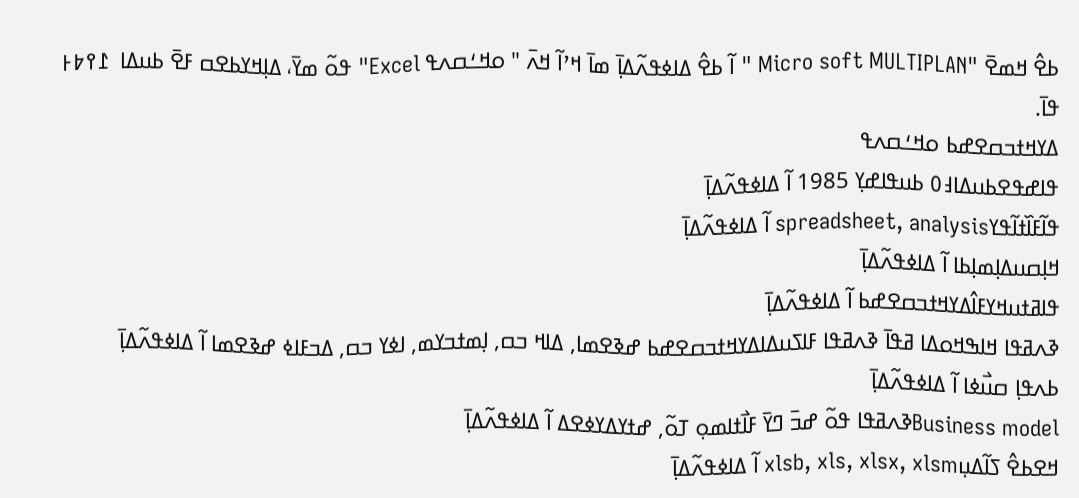ߕߐ߮ ߞߘߐ߫ "Micro soft MULTIPLAN " ߊ߬ ߕߐ߮ ߡߊߦߟߍ߬ߡߊ߲߫ ߘߊ߫ ߞߴߊ߬ ߞߍ߫ " ߋߞߑߛߍߟ Excel" ߟߋ߬ ߘߌ߫، ߡߊ߲ߞߌߕߐߛ ߓߐ߫ ߕߎߡߊ  ߁߉߈߅ ߟߊ߫.
ߡߌߞߙߏߛߐߝߕ ߋߞߑߛߍߟ
ߟߊߝߟߐߕߎߡߊ߃߀ ߕߎߟߊߝߌ߲ 1985 ߊ߬ ߡߊߦߟߍ߬ߡߊ߲߫
ߟߊ߬ߓߊ߰ߙߊ߬ߟߌspreadsheet, analysis ߊ߬ ߡߊߦߟߍ߬ߡߊ߲߫
ߞߊ߲ߛߎߡߊ߲ߘߊ߲ߕߊ ߊ߬ ߡߊߦߟߍ߬ߡߊ߲߫
ߟߊߥߙߎߞߌߓߊ߮ߡߌߞߙߏߛߐߝߕ ߊ߬ ߡߊߦߟߍ߬ߡߊ߲߫
ߢߍߥߟߊ ߞߊߒߞߋߡߊ ߥߟߊ߫ ߢߍߥߟߊ ߓߊߖߎߡߊߡߌߞߙߏߛߐߝߕ ߝߢߐߘߊ, ߡߊߞ ߏߛ, ߊ߲ߘߙߏߌߘ, ߊߦߌ ߏߛ, ߡߏߓߊߦ ߝߢߐߘߊ ߊ߬ ߡߊߦߟߍ߬ߡߊ߲߫
ߕߍߟߊ߲ ߛߎ߯ߦߊ ߊ߬ ߡߊߦߟߍ߬ߡߊ߲߫
Business modelߢߍߥߟߊ ߟߋ߬ ߝߏ߫ ߣߌ߫ ߓߊ߯ߙߊߘߋ߲ ߠߋ߬, ߝߙߌߡߌߦߐߡ ߊ߬ ߡߊߦߟߍ߬ߡߊ߲߫
ߞߐߕߐ߮ ߖߊ߬ߡߎ߲xlsb, xls, xlsx, xlsm ߊ߬ ߡߊߦߟߍ߬ߡߊ߲߫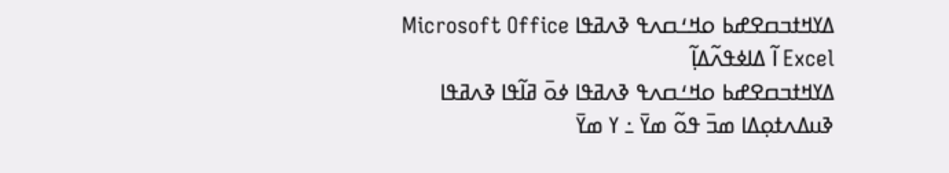ߡߌߞߙߏߛߐߝߕ ߋߞߑߛߍߟ ߢߍߥߟߊ Microsoft Office Excel ߊ߬ ߡߊߦߟߍ߬ߡߊ߲߬
ߡߌߞߙߏߛߐߝߕ ߋߞߑߛߍߟ ߢߍߥߟߊ ߦߋ߫ ߥߊ߬ߟߊ ߢߍߥߟߊ ߢߎߡߍߙߋ߲ߡߊ ߘߏ߫ ߟߋ߬ ߘߌ߫ ߸ ߌ ߘߌ߫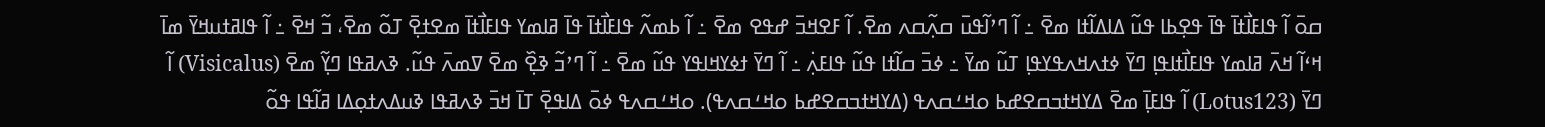ߛߋ߫ ߊ߬ ߟߊߓߊ߯ߙߊ߫ ߟߊ߫ ߟߐ߲ߕߊ ߟߎ߬ ߡߊߡߊ߬ߙߊ ߘߐ߫ ߸ ߊ߬ ߣߴߊ߬ߟߎ߫ ߛߍ߲߬ߛߍ ߘߐ߫. ߊ߬ ߓߐߞߏ߫ ߝߟߐ ߘߐ߫ ߸ ߊ߬ ߕߘߍ߬ ߟߊߓߊ߯ߙߊ߫ ߟߊ߫ ߥߊߘߌ ߟߊߓߊ߯ߙߊ߫ ߘߐߙߐ߲߫ ߠߋ߬ ߘߐ߫، ߏ߬ ߞߐ߫ ߸ ߊ߬ ߟߊߥߙߎߞߌ߫ ߘߊ߫ ߞߵߊ߬ ߞߍ߫ ߥߊߘߌ ߟߊߓߊ߯ߙߊߟߊ߲ ߣߌ߫ ߦߙߍߞߍߟߌߟߊ߲ ߠߎ߬ ߘߌ߫ ߸ ߦߏ߫ ߛߊ߬ߙߊ ߟߎ߬ ߟߊߓߍ߲߭ ߸ ߊ߬ ߣߌ߫ ߙߦߌߞߊߟߌ ߟߎ߬ ߘߐ߫ ߸ ߊ߬ ߣߴߏ߬ ߢߐ߲߰ ߘߐ߫ ߜߘߍ߫ ߟߎ߬. ߢߍߥߟߊ ߣߌ߲߬ ߘߐ߫ (Visicalus) ߊ߬ ߣߌ߫ (Lotus123) ߊ߬ ߟߊߓߊ߲߫ ߘߐ߫ ߡߌߞߙߏߛߐߝߕ ߋߞߑߛߍߟ (ߡߌߞߙߏߛߐߝߕ ߋߞߑߛߍߟ). ߋߞߑߛߍߟ ߦߋ߫ ߡߊߟߐ߲߫ ߠߊ߫ ߞߏ߫ ߢߍߥߟߊ ߢߎߡߍߙߋ߲ߡߊ ߥߊ߬ߟߊ ߟߋ߬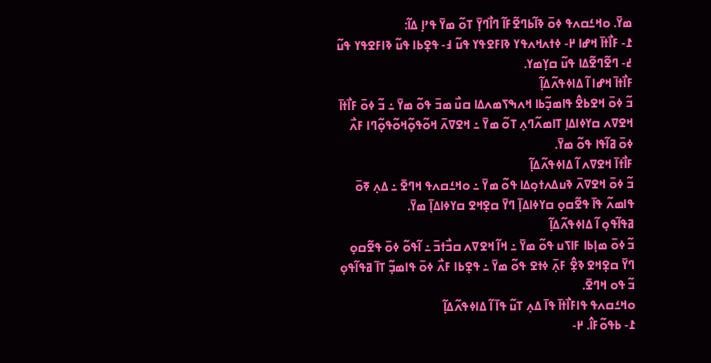ߘߌ߫. ߋߞߑߛߍߟ ߦߋ߫ ߢߊ߬ߕߣߐ߬ߓߊ߬ ߣߊ߯ߣߌ߲߫ ߠߋ߬ ߘߌ߫ ߟߴߊ߲ ߡߊ߬:
߁- ߓߊ߯ߙߊ߫ ߞߝߊ ߂- ߦߙߍߞߍߟߌ ߢߊߓߐߟߌ ߟߎ߬ ߃- ߟߐ߲ߕߊ ߟߎ߬ ߢߊߓߐߟߌ ߟߎ߬ ߄- ߣߐ߬ߣߐ߬ߡߊ ߟߎ߬ ߛߌ߲ߘߌ.
ߓߊ߯ߙߊ߫ ߞߝߊ ߊ߬ ߡߊߦߟߍ߬ߡߊ߲߬
ߏ߬ ߦߋ߫ ߞߐߕߐ߮ ߟߊߘߏ߲߬ߕߊ ߞߍߒߖߘߍߡߊ ߛߎ߯ ߘߏ߫ ߟߋ߬ ߘߌ߫ ߸ ߏ߬ ߦߋ߫ ߓߊ߯ߙߊ߫ ߞߐߜߍ ߛߌߦߊߡߊ߲ ߠߊߘߍ߬ߣߍ߲ ߠߋ߬ ߘߌ߫ ߸ ߞߐߜߍ߫ ߞߋ߬ߟߋ߲߬ߞߋ߬ߟߋ߲߬ߣߊ ߓߍ߯ ߦߋ߫ ߥߊ߬ߟߊ ߟߋ߬ ߘߌ߫.
ߓߊ߯ߙߊ߫ ߞߐߜߍ ߊ߬ ߡߊߦߟߍ߬ߡߊ߲߬
ߏ߬ ߦߋ߫ ߞߐߜߍ߫ ߢߎߡߍߙߋ߲ߡߊ ߟߋ߬ ߘߌ߫ ߸ ߋߞߑߛߍߟ ߞߣߐ߫ ߸ ߡߍ߲ ߧߋ߫ ߟߊߘߍ߬ ߟߊ߫ ߟߐ߬ߛߋ߲ ߛߌߦߊߡߊ߲߫ ߣߌ߫ ߛߐ߲ߞߐ ߛߌߦߊߡߊ߲߫ ߘߌ߫.
ߥߟߊ߬ߟߋ߲ ߊ߬ ߡߊߦߟߍ߬ߡߊ߲߬
ߏ߬ ߦߋ߫ ߘߊ߲ߕߊ ߓߊߖߎ ߟߋ߬ ߘߌ߫ ߸ ߞߊ߬ ߞߐߜߍ ߛߏ߯ߙߏ߫ ߸ ߊ߬ߟߋ߬ ߦߋ߫ ߟߐ߬ߛߋ߲ ߣߌ߫ ߛߐ߲ߞߐ ߢߐ߲߮ ߓߍ߲߫ ߦߙߐ ߟߋ߬ ߘߌ߫ ߸ ߟߐ߲ߕߊ ߓߍ߯ ߦߋ߫ ߟߊߘߏ߲߬ ߠߊ߫ ߥߟߊ߬ߟߋ߲ ߏ߬ ߟߋ ߞߣߐ߫.
ߋߞߑߛߍߟ ߟߊߓߊ߯ߙߊ߫ ߟߊ߫ ߡߍ߲ ߠߎ߬ ߟߊ߫ ߊ߬ ߡߊߦߟߍ߬ߡߊ߲߬
߁- ߕߟߋ߬ߓߊ߮. ߂-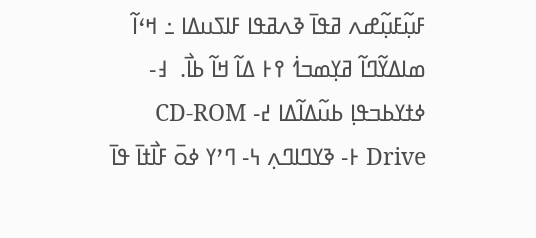ߓߎ߲߬ߓߎ߲߬ߝߍ ߥߟߊ߫ ߢߍߥߟߊ ߓߊߖߎߡߊ ߸ ߞߵߊ߬ ߘߊߡߌ߬ߣߊ߬ ߥߌ߲ߘߏߗ߭ ߉߅ ߡߊ߬ ߞߊ߬ ߕߊ߯.  ߃- ߦߙߌߕߏߟߊ߲ ߕߎ߬ߡߊ߬ߡߊ ߄- CD-ROM Drive ߅- ߢߌߣߊߣߍ߲ ߆- ߣߴߌ ߦߋ߫ ߓߊ߯ߙߊ߫ ߟߊ߫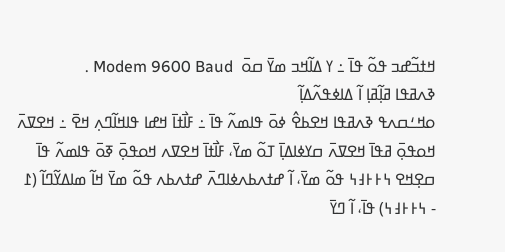ߞߙߏ߬ߝߏ ߟߋ߬ ߟߊ߫ ߸ ߌ ߡߊ߬ߞߏ ߘߌ߫ ߛߋ߫  Modem 9600 Baud .
ߢߍߥߟߊ ߥߊ߲߬ߥߊ߲ ߊ߬ ߡߊߦߟߍ߬ߡߊ߲߬
ߋߞߑߛߍߟ ߢߍߥߟߊ ߞߐߕߐ߮ ߦߋ߫ ߟߊߘߍ߬ ߟߊ߫ ߸ ߓߊ߯ߙߊ߫ ߞߝߊ ߟߊߞߊ߬ߣߍ߲ ߞߐ߫ ߸ ߞߐߜߍ߫ ߞߋߟߋ߲߫ ߥߟߊ߫ ߞߐߜߍ߫ ߛߌߦߊߡߊ߲߫ ߠߋ߬ ߘߌ߫، ߓߊ߯ߙߊ߫ ߞߐߜߍ ߞߋߟߋ߲߫ ߧߋ߫ ߟߊߘߍ߬ ߟߊ߫ ߛߐ߲ߞߐ ߆߅߅߃߆ ߟߋ߬ ߘߌ߫، ߊ߬ ߝߙߍߕߍߦߊߣߍ߫ ߝߙߍߕߍ ߟߋ߬ ߘߌ߫ ߞߊ߬ ߘߊߡߌ߬ߣߊ߬ (߁ - ߆߅߅߃߆) ߟߊ߫، ߊ߬ ߣߌ߫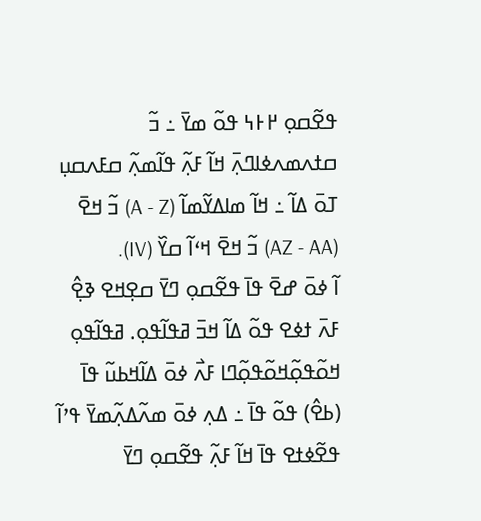ߟߐ߬ߛߋ߲ ߂߅߆ ߟߋ߬ ߘߌ߫ ߸ ߏ߬ ߛߙߍߘߍߦߊߣߍ߲߫ ߞߊ߬ ߓߍ߲߬ ߟߊ߬ߘߍ߲߬ ߛߓߍߛߎ߲ ߠߋ߫ ߡߊ߬ ߸ ߞߊ߬ ߘߊߡߌ߬ߘߊ߬ (A - Z) ߏ߬ ߞߐ߫ (AZ - AA) ߏ߬ ߞߐ߫ ߞߵߊ߬ ߛߌ߰ (IV).
ߊ߬ ߦߋ߫ ߝߐ߫ ߟߊ߫ ߟߐ߬ߛߋ߲ ߣߌ߫ ߛߐ߲ߞߐ ߢߐ߲߮ ߓߍ߫ ߙߦߐ ߟߋ߬ ߡߊ߬ ߞߏ߫ ߥߟߊ߬ߟߋ߲. ߥߟߊ߬ߟߋ߲ ߞߋ߬ߟߋ߲߬ߞߋ߬ߟߋ߲߬ߣߊ ߓߍ߯ ߦߋ߫ ߡߊ߬ߞߕߎ߬ ߟߊ߫ (ߕߐ߮) ߟߋ߬ ߟߊ߫ ߸ ߡߍ߲ ߦߋ߫ ߘߍ߬ߡߍ߲߬ߘߌ߫ ߟߴߊ߬ ߟߐ߬ߦߙߐ ߟߊ߫ ߞߊ߬ ߓߍ߲߬ ߟߐ߬ߛߋ߲ ߣߌ߫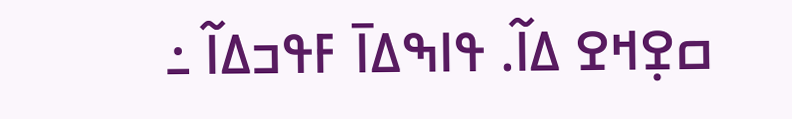ߛߐ߲ߞߐ ߡߊ߬. ߟߊߒߡߊ߫ ߓߟߏߡߊ߬ ߸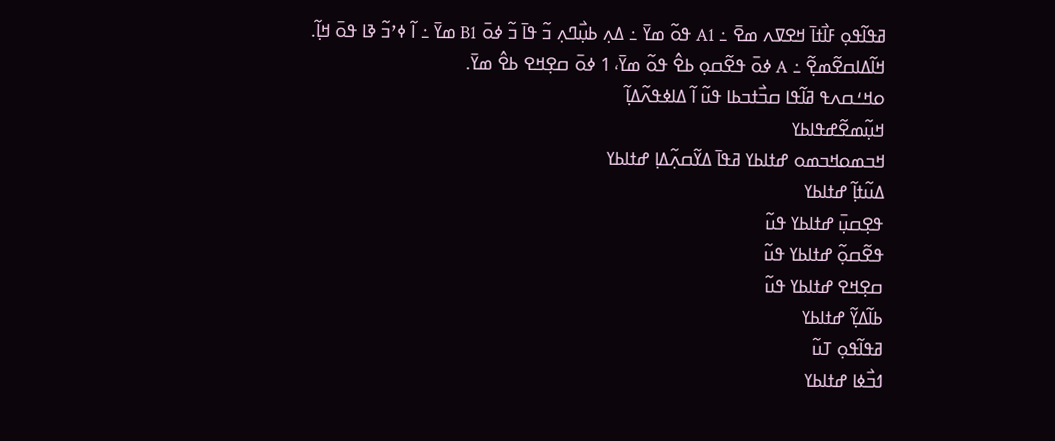ߥߟߊ߬ߟߋ߲ ߓߊ߯ߙߊ߫ ߞߐߜߍ ߘߐ߫ ߸ A1 ߟߋ߬ ߘߌ߫ ߸ ߡߍ߲ ߕߎ߲߯ߣߍ߲ ߏ߬ ߟߊ߫ ߏ߬ ߦߋ߫ B1 ߘߌ߫ ߸ ߊ߬ ߦߴߏ߬ ߢߊ ߟߋ߫ ߞߊ߲߬. ߞߊ߬ߡߊߛߐ߬ߘߐ߲߬ ߸ A ߦߋ߫ ߟߐ߬ߛߋ߲ ߕߐ߮ ߟߋ߬ ߘߌ߫، 1 ߦߋ߫ ߛߐ߲ߞߐ ߕߐ߮ ߘߌ߫.
ߋߞߑߛߍߟ ߥߊ߬ߟߊ ߛߏ߯ߙߏߕߊ ߟߎ߬ ߊ߬ ߡߊߦߟߍ߬ߡߊ߲߬
ߞߎ߲߬ߘߐ߬ߝߟߊߕߌ
ߞߏߘߋߞߏߘߋ ߝߙߊߕߌ ߥߟߊ߫ ߡߌ߬ߛߍ߲߬ߡߊ߲ ߝߙߊߕߌ
ߡߎ߬ߙߊ߲߬ ߝߙߊߕߌ
ߟߐ߲ߛߎ߲߫ ߝߙߊߕߌ ߟߎ߬
ߟߐ߬ߛߋ߲߬ ߝߙߊߕߌ ߟߎ߬
ߛߐ߲ߞߐ ߝߙߊߕߌ ߟߎ߬
ߕߊ߬ߡߌ߲߬ ߝߙߊߕߌ
ߥߟߊ߬ߟߋ߲ ߠߎ߬
ߗߏ߯ߦߊ ߝߙߊߕߌ